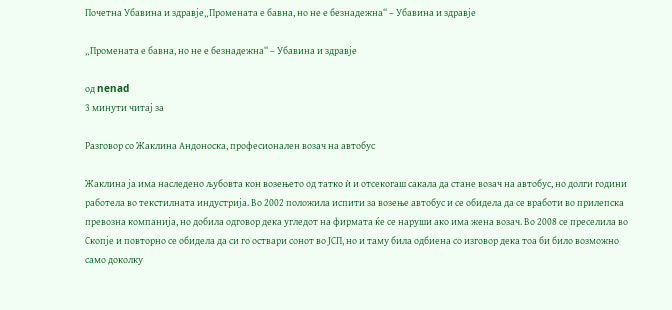Почетна Убавина и здравје„Промената е бавна, но не е безнадежна“ – Убавина и здравје

„Промената е бавна, но не е безнадежна“ – Убавина и здравје

од nenad
3 минути читај за

Разговор со Жаклина Андоноска, професионален возач на автобус

Жаклина ја има наследено љубовта кон возењето од татко ѝ и отсекогаш сакала да стане возач на автобус, но долги години работела во текстилната индустрија. Во 2002 положила испити за возење автобус и се обидела да се вработи во прилепска превозна компанија, но добила одговор дека угледот на фирмата ќе се наруши ако има жена возач. Во 2008 се преселила во Скопје и повторно се обидела да си го оствари сонот во ЈСП, но и таму била одбиена со изговор дека тоа би било возможно само доколку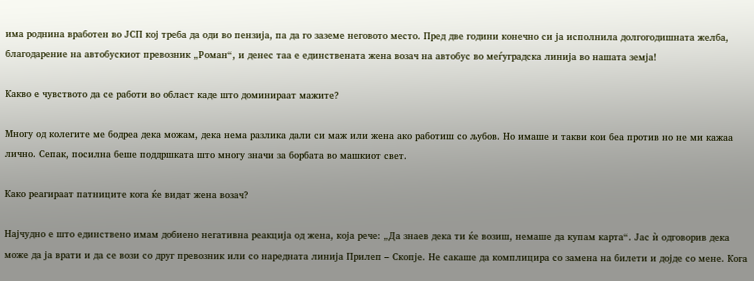има роднина вработен во ЈСП кој треба да оди во пензија, па да го заземе неговото место. Пред две години конечно си ја исполнила долгогодишната желба, благодарение на автобускиот превозник „Роман“, и денес таа е единствената жена возач на автобус во меѓуградска линија во нашата земја!

Какво е чувството да се работи во област каде што доминираат мажите?

Многу од колегите ме бодреа дека можам, дека нема разлика дали си маж или жена ако работиш со љубов. Но имаше и такви кои беа против но не ми кажаа лично. Сепак, посилна беше поддршката што многу значи за борбата во машкиот свет.

Како реагираат патниците кога ќе видат жена возач?

Најчудно е што единствено имам добиено негативна реакција од жена, која рече: „Да знаев дека ти ќе возиш, немаше да купам карта“. Јас ѝ одговорив дека може да ја врати и да се вози со друг превозник или со наредната линија Прилеп – Скопје. Не сакаше да комплицира со замена на билети и дојде со мене. Кога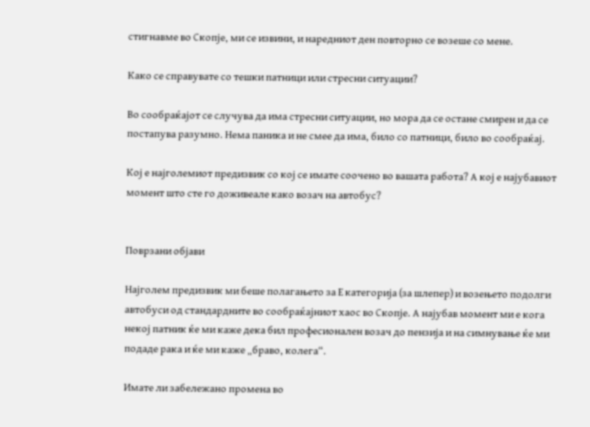стигнавме во Скопје, ми се извини, и наредниот ден повторно се возеше со мене.

Како се справувате со тешки патници или стресни ситуации?

Во сообраќајот се случува да има стресни ситуации, но мора да се остане смирен и да се постапува разумно. Нема паника и не смее да има, било со патници, било во сообраќај.

Кој е најголемиот предизвик со кој се имате соочено во вашата работа? А кој е најубавиот момент што сте го доживеале како возач на автобус?


Поврзани објави

Најголем предизвик ми беше полагањето за Е категорија (за шлепер) и возењето подолги автобуси од стандардните во сообраќајниот хаос во Скопје. А најубав момент ми е кога некој патник ќе ми каже дека бил професионален возач до пензија и на симнување ќе ми подаде рака и ќе ми каже „браво, колега“.

Имате ли забележано промена во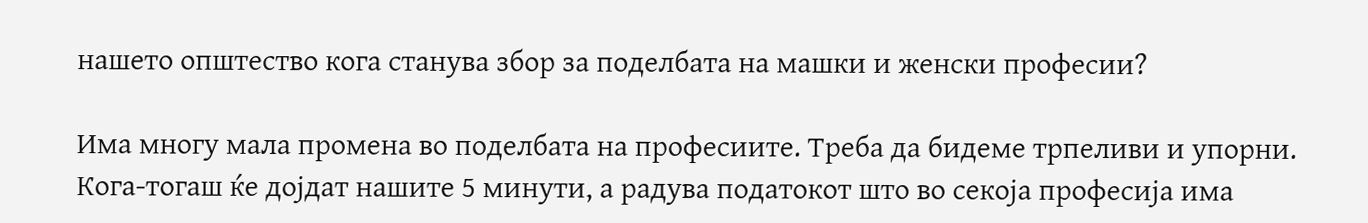нашето општество кога станува збор за поделбата на машки и женски професии?

Има многу мала промена во поделбата на професиите. Треба да бидеме трпеливи и упорни. Кога-тогаш ќе дојдат нашите 5 минути, а радува податокот што во секоја професија има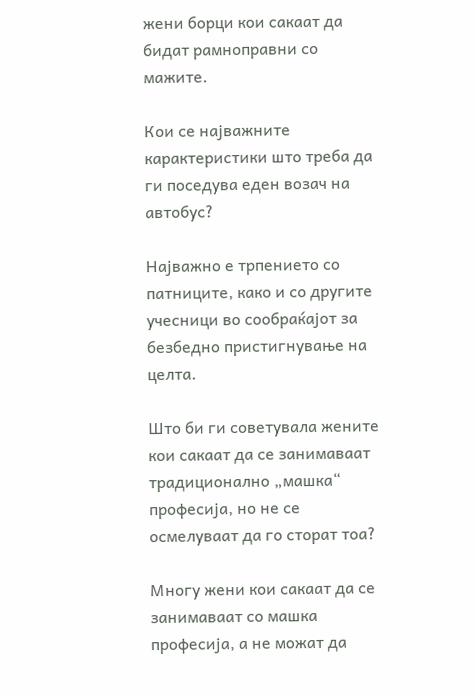жени борци кои сакаат да бидат рамноправни со мажите.

Кои се најважните карактеристики што треба да ги поседува еден возач на автобус?

Најважно е трпението со патниците, како и со другите учесници во сообраќајот за безбедно пристигнување на целта.

Што би ги советувала жените кои сакаат да се занимаваат традиционално „машка“ професија, но не се осмелуваат да го сторат тоа?

Многу жени кои сакаат да се занимаваат со машка професија, а не можат да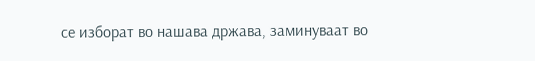се изборат во нашава држава, заминуваат во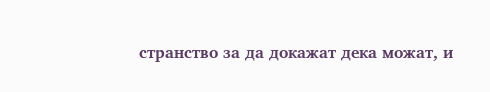странство за да докажат дека можат, и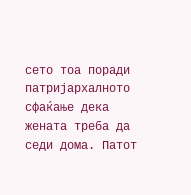сето тоа поради патријархалното сфаќање дека жената треба да седи дома. Патот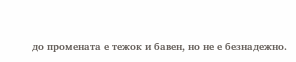до промената е тежок и бавен, но не е безнадежно.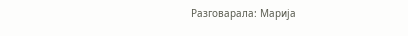Разговарала: Марија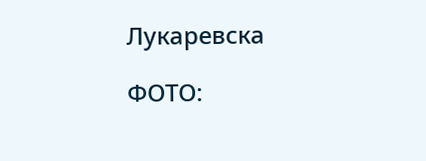Лукаревска

ФОТО: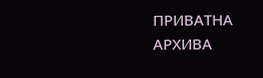ПРИВАТНА АРХИВА